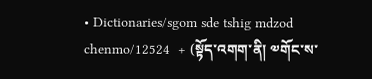• Dictionaries/sgom sde tshig mdzod chenmo/12524  + (སྟོད་འགག་ནི། ༧གོང་ས་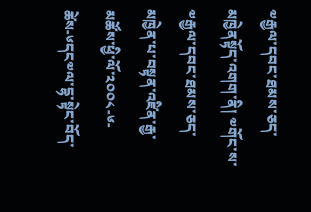༧རྒྱལ་དབང་ཐམས་ཅད་མཁྱེནསྟོད་འགག་ནི། ༧གོང་ས་༧རྒྱལ་དབང་ཐམས་ཅད་མཁྱེན་པ་བསྟན་འཛིན་རྒྱ་མཚོས་ཕྱི་ལོ་༢༠༠༨-༦-ཚེས-༦དང༧ལ་དྷ་སྟེང་བོད་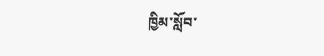ཁྱིམ་སློབ་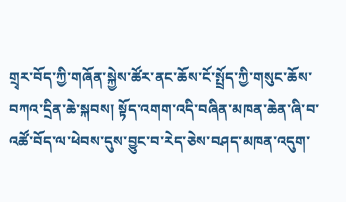གྲྭར་བོད་ཀྱི་གཞོན་སྐྱེས་ཚོར་ནང་ཆོས་ངོ་སྤྲོད་ཀྱི་གསུང་ཆོས་བཀའ་དྲིན་ཆེ་སྐབས། སྟོད་འགག་འདི་བཞིན་མཁན་ཆེན་ཞི་བ་འཚོ་བོད་ལ་ཕེབས་དུས་བྱུང་བ་རེད་ཅེས་བཤད་མཁན་འདུག་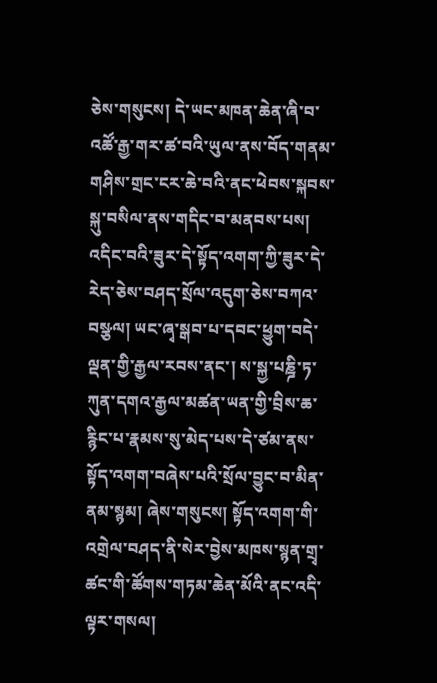ཅེས་གསུངས། དེ་ཡང་མཁན་ཆེན་ཞི་བ་འཚོ་རྒྱ་གར་ཚ་བའི་ཡུལ་ནས་བོད་གནམ་གཤིས་གྲང་ངར་ཆེ་བའི་ནང་ཕེབས་སྐབས་སྐུ་བསིལ་ནས་གདིང་བ་མནབས་པས། འདིང་བའི་ཟུར་དེ་སྟོད་འགག་ཀྱི་ཟུར་དེ་རེད་ཅེས་བཤད་སྲོལ་འདུག་ཅེས་བཀའ་བསྩལ། ཡང་ཞྭ་སྒབ་པ་དབང་ཕྱུག་བདེ་ལྡན་གྱི་རྒྱལ་རབས་ནང་། ས་སྐྱ་པཎྜི་ཏ་ཀུན་དགའ་རྒྱལ་མཚན་ཡན་གྱི་བྲིས་ཆ་རྙིང་པ་རྣམས་སུ་མེད་པས་དེ་ཙམ་ནས་སྟོད་འགག་བཞེས་པའི་སྲོལ་བྱུང་བ་མིན་ནམ་སྙམ། ཞེས་གསུངས། སྟོད་འགག་གི་འགྲེལ་བཤད་ནི་སེར་བྱེས་མཁས་སྙན་གྲྭ་ཚང་གི་ཚོགས་གཏམ་ཆེན་མོའི་ནང་འདི་ལྟར་གསལ།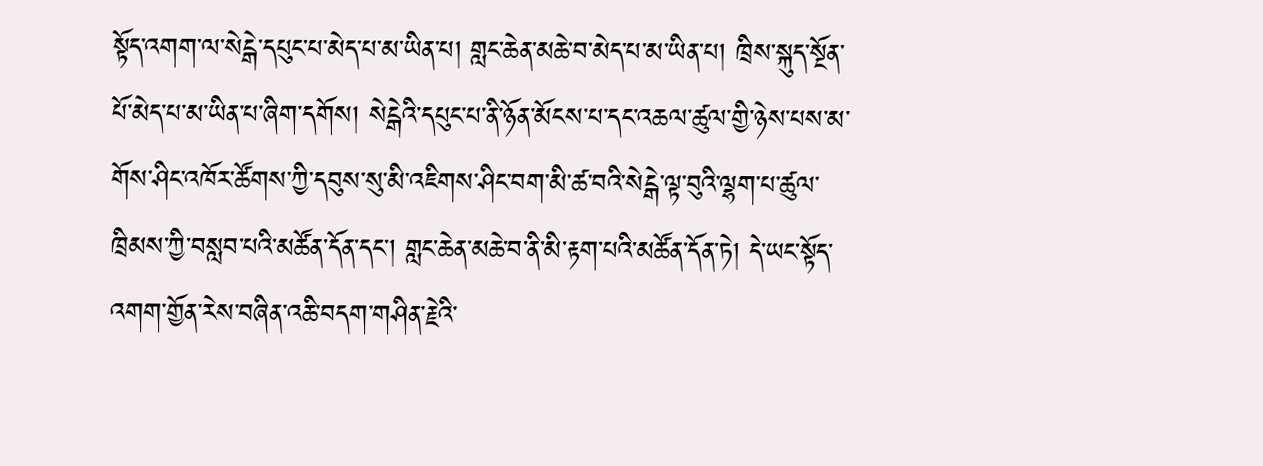སྟོད་འགག་ལ་སེངྒེ་དཔུང་པ་མེད་པ་མ་ཡིན་པ། གླང་ཆེན་མཆེ་བ་མེད་པ་མ་ཡིན་པ། ཁྲིས་སྐུད་སྔོན་པོ་མེད་པ་མ་ཡིན་པ་ཞིག་དགོས། སེངྒེའི་དཔུང་པ་ནི་ཉོན་མོངས་པ་དང་འཆལ་ཚུལ་གྱི་ཉེས་པས་མ་གོས་ཤིང་འཁོར་ཚོགས་ཀྱི་དབུས་སུ་མི་འཇིགས་ཤིང་བག་མི་ཚ་བའི་སེངྒེ་ལྟ་བུའི་ལྷག་པ་ཚུལ་ཁྲིམས་ཀྱི་བསླབ་པའི་མཚོན་དོན་དང་། གླང་ཆེན་མཆེ་བ་ནི་མི་རྟག་པའི་མཚོན་དོན་ཏེ། དེ་ཡང་སྟོད་འགག་གྱོན་རེས་བཞིན་འཆི་བདག་གཤིན་རྗེའི་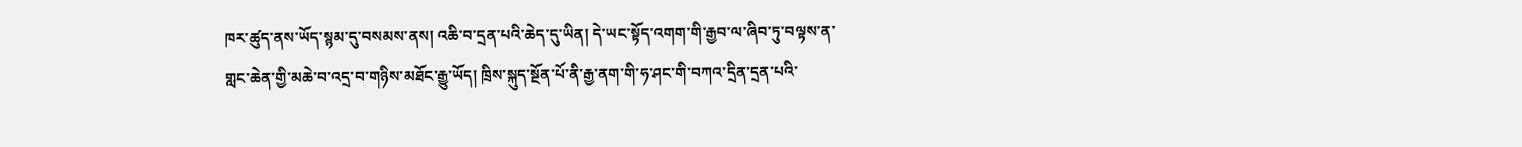ཁར་ཚུད་ནས་ཡོད་སྙམ་དུ་བསམས་ནས། འཆི་བ་དྲན་པའི་ཆེད་དུ་ཡིན། དེ་ཡང་སྟོད་འགག་གི་རྒྱབ་ལ་ཞིབ་ཏུ་བལྟས་ན་གླང་ཆེན་གྱི་མཆེ་བ་འདྲ་བ་གཉིས་མཐོང་རྒྱུ་ཡོད། ཁྲིས་སྐུད་སྔོན་པོ་ནི་རྒྱ་ནག་གི་ཧ་ཤང་གི་བཀའ་དྲིན་དྲན་པའི་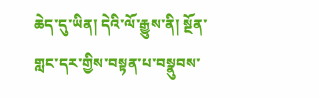ཆེད་དུ་ཡིན། དེའི་ལོ་རྒྱུས་ནི། སྔོན་གླང་དར་གྱིས་བསྟན་པ་བསྣུབས་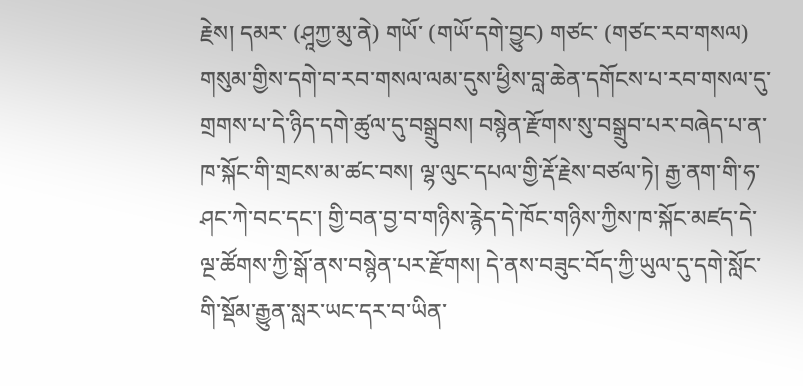རྗེས། དམར་ (ཤཱཀྱ་མུ་ནེ) གཡོ་ (གཡོ་དགེ་བྱུང) གཙང་ (གཙང་རབ་གསལ) གསུམ་གྱིས་དགེ་བ་རབ་གསལ་ལམ་དུས་ཕྱིས་བླ་ཆེན་དགོངས་པ་རབ་གསལ་དུ་གྲགས་པ་དེ་ཉིད་དགེ་ཚུལ་དུ་བསྒྲུབས། བསྙེན་རྫོགས་སུ་བསྒྲུབ་པར་བཞེད་པ་ན་ཁ་སྐོང་གི་གྲངས་མ་ཚང་བས། ལྷ་ལུང་དཔལ་གྱི་རྡོ་རྗེས་བཙལ་ཏེ། རྒྱ་ནག་གི་ཧ་ཤང་ཀེ་བང་དང་། གྱི་བན་བྱ་བ་གཉིས་རྙེད་དེ་ཁོང་གཉིས་ཀྱིས་ཁ་སྐོང་མཛད་དེ་ལྔ་ཚོགས་ཀྱི་སྒོ་ནས་བསྙེན་པར་རྫོགས། དེ་ནས་བཟུང་བོད་ཀྱི་ཡུལ་དུ་དགེ་སློང་གི་སྡོམ་རྒྱུན་སླར་ཡང་དར་བ་ཡིན་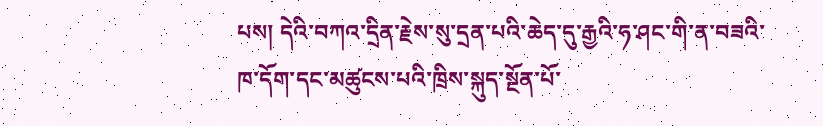པས། དེའི་བཀའ་དྲིན་རྗེས་སུ་དྲན་པའི་ཆེད་དུ་རྒྱའི་ཧ་ཤང་གི་ན་བཟའི་ཁ་དོག་དང་མཚུངས་པའི་ཁྲིས་སྐུད་སྔོན་པོ་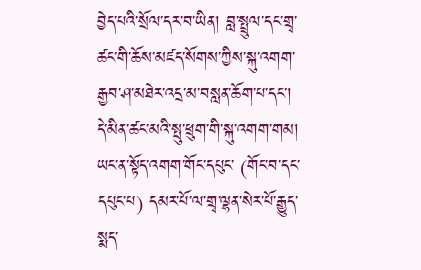བྱེད་པའི་སྲོལ་དར་བ་ཡིན། བླ་སྤྲུལ་དང་གྲྭ་ཚང་གི་ཆོས་མཛད་སོགས་ཀྱིས་སྐུ་འགག་རྒྱབ་ཤ་མཐེར་འདྲ་མ་བསླན་ཆོག་པ་དང་། དེ་མིན་ཚང་མའི་སྤུ་ཕྲུག་གི་སྐུ་འགག་གམ། ཡང་ན་སྟོད་འགག་གོང་དཔུང་ (གོང་བ་དང་དཔུང་པ) དམར་པོ་ལ་གྲྭ་ལྷན་སེར་པོ་རྒྱུད་སྨད་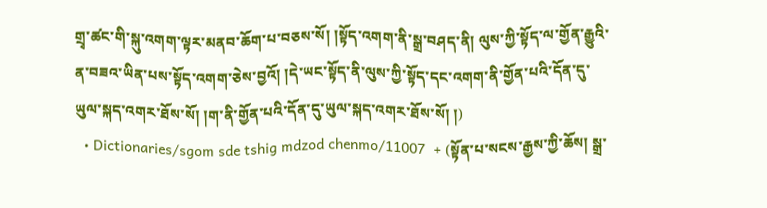གྲྭ་ཚང་གི་སྐུ་འགག་ལྟར་མནབ་ཆོག་པ་བཅས་སོ། །སྟོད་འགག་ནི་སྒྲ་བཤད་ནི། ལུས་ཀྱི་སྟོད་ལ་གྱོན་རྒྱུའི་ན་བཟའ་ཡིན་པས་སྟོད་འགག་ཅེས་བྱའོ། །དེ་ཡང་སྟོད་ནི་ལུས་ཀྱི་སྟོད་དང་འགག་ནི་གྱོན་པའི་དོན་དུ་ཡུལ་སྐད་འགར་ཐོས་སོ། །ག་ནི་གྱོན་པའི་དོན་དུ་ཡུལ་སྐད་འགར་ཐོས་སོ། །)
  • Dictionaries/sgom sde tshig mdzod chenmo/11007  + (སྟོན་པ་སངས་རྒྱས་ཀྱི་ཆོས། སྒྲ་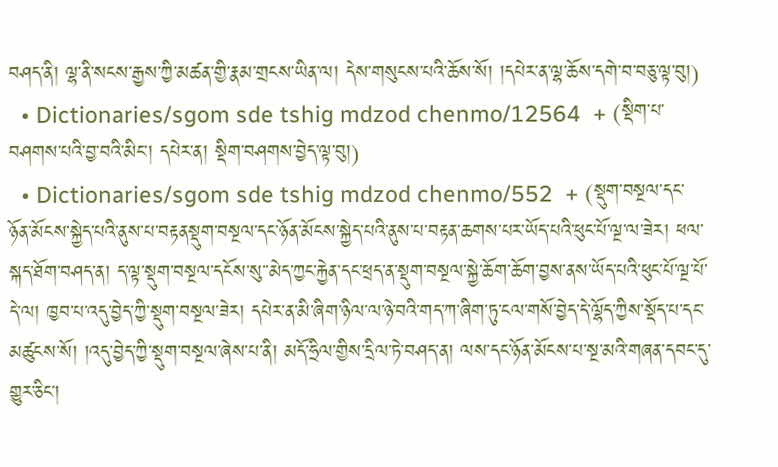བཤད་ནི། ལྷ་ནི་སངས་རྒྱས་ཀྱི་མཚན་གྱི་རྣམ་གྲངས་ཡིན་ལ། དེས་གསུངས་པའི་ཆོས་སོ། །དཔེར་ན་ལྷ་ཆོས་དགེ་བ་བཅུ་ལྟ་བུ།)
  • Dictionaries/sgom sde tshig mdzod chenmo/12564  + (སྡིག་པ་བཤགས་པའི་བྱ་བའི་མིང་། དཔེར་ན། སྡིག་བཤགས་བྱེད་ལྟ་བུ།)
  • Dictionaries/sgom sde tshig mdzod chenmo/552  + (སྡུག་བསྔལ་དང་ཉོན་མོངས་སྐྱེད་པའི་ནུས་པ་བརྟནསྡུག་བསྔལ་དང་ཉོན་མོངས་སྐྱེད་པའི་ནུས་པ་བརྟན་ཆགས་པར་ཡོད་པའི་ཕུང་པོ་ལྔ་ལ་ཟེར། ཕལ་སྐད་ཐོག་བཤད་ན། ད་ལྟ་སྡུག་བསྔལ་དངོས་སུ་་མེད་ཀྱང་རྐྱེན་དང་ཕྲད་ན་སྡུག་བསྔལ་སྐྱེ་ཆོག་ཆོག་བྱས་ནས་ཡོད་པའི་ཕུང་པོ་ལྔ་པོ་དེ་ལ། ཁྱབ་པ་འདུ་བྱེད་ཀྱི་སྡུག་བསྔལ་ཟེར། དཔེར་ན་མི་ཞིག་ཉིལ་ལ་ཉེ་བའི་གད་ཀ་ཞིག་ཏུ་ངལ་གསོ་བྱེད་དེ་ལྷོད་ཀྱིས་སྡོད་པ་དང་མཚུངས་སོ། །འདུ་བྱེད་ཀྱི་སྡུག་བསྔལ་ཞེས་པ་ནི། མདོ་ཧྲིལ་གྱིས་དྲིལ་ཏེ་བཤད་ན། ལས་དང་ཉོན་མོངས་པ་སྔ་མའི་གཞན་དབང་དུ་གྱུར་ཅིང་།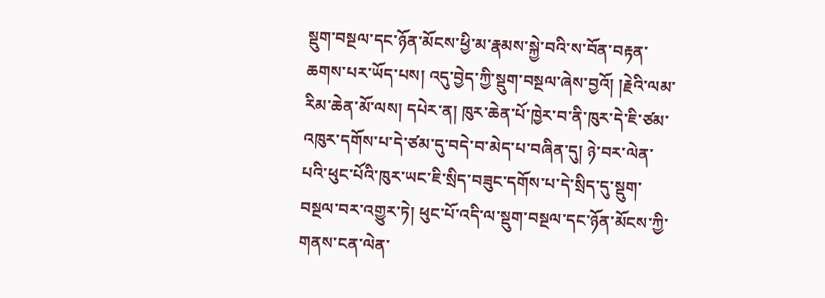སྡུག་བསྔལ་དང་ཉོན་མོངས་ཕྱི་མ་རྣམས་སྐྱེ་བའི་ས་བོན་བརྟན་ཆགས་པར་ཡོད་པས། འདུ་བྱེད་ཀྱི་སྡུག་བསྔལ་ཞེས་བྱའོ། །རྗེའི་ལམ་རིམ་ཆེན་མོ་ལས། དཔེར་ན། ཁུར་ཆེན་པོ་ཁྱེར་བ་ནི་ཁུར་དེ་ཇི་ཙམ་འཁུར་དགོས་པ་དེ་ཙམ་དུ་བདེ་བ་མེད་པ་བཞིན་དུ། ཉེ་བར་ལེན་པའི་ཕུང་པོའི་ཁུར་ཡང་ཇི་སྲིད་བཟུང་དགོས་པ་དེ་སྲིད་དུ་སྡུག་བསྔལ་བར་འགྱུར་ཏེ། ཕུང་པོ་འདི་ལ་སྡུག་བསྔལ་དང་ཉོན་མོངས་ཀྱི་གནས་ངན་ལེན་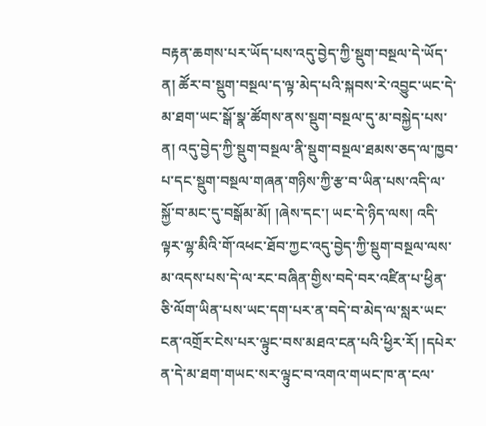བརྟན་ཆགས་པར་ཡོད་པས་འདུ་བྱེད་ཀྱི་སྡུག་བསྔལ་དེ་ཡོད་ན། ཚོར་བ་སྡུག་བསྔལ་ད་ལྟ་མེད་པའི་སྐབས་རེ་འབྱུང་ཡང་དེ་མ་ཐག་ཡང་སྒོ་སྣ་ཚོགས་ནས་སྡུག་བསྔལ་དུ་མ་བསྐྱེད་པས་ན། འདུ་བྱེད་ཀྱི་སྡུག་བསྔལ་ནི་སྡུག་བསྔལ་ཐམས་ཅད་ལ་ཁྱབ་པ་དང་སྡུག་བསྔལ་གཞན་གཉིས་ཀྱི་རྩ་བ་ཡིན་པས་འདི་ལ་སྐྱོ་བ་མང་དུ་བསྒོམ་མོ། །ཞེས་དང་། ཡང་དེ་ཉིད་ལས། འདི་ལྟར་ལྷ་མིའི་གོ་འཕང་ཐོབ་ཀྱང་འདུ་བྱེད་ཀྱི་སྡུག་བསྔལ་ལས་མ་འདས་པས་དེ་ལ་རང་བཞིན་གྱིས་བདེ་བར་འཛིན་པ་ཕྱིན་ཅི་ལོག་ཡིན་པས་ཡང་དག་པར་ན་བདེ་བ་མེད་ལ་སླར་ཡང་ངན་འགྲོར་ངེས་པར་ལྟུང་བས་མཐའ་ངན་པའི་ཕྱིར་རོ། །དཔེར་ན་དེ་མ་ཐག་གཡང་སར་ལྟུང་བ་འགའ་གཡང་ཁ་ན་ངལ་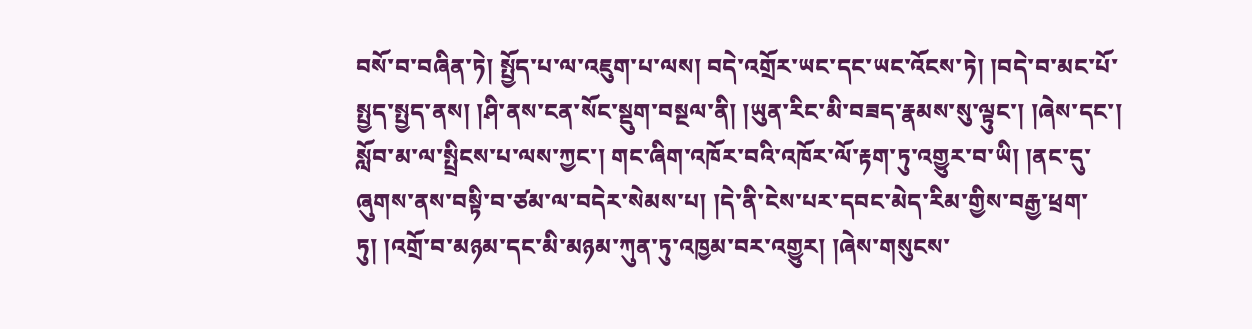བསོ་བ་བཞིན་ཏེ། སྤྱོད་པ་ལ་འཇུག་པ་ལས། བདེ་འགྲོར་ཡང་དང་ཡང་འོངས་ཏེ། །བདེ་བ་མང་པོ་སྤྱད་སྤྱད་ནས། །ཤི་ནས་ངན་སོང་སྡུག་བསྔལ་ནི། །ཡུན་རིང་མི་བཟད་རྣམས་སུ་ལྟུང་། །ཞེས་དང་། སློབ་མ་ལ་སྤྲིངས་པ་ལས་ཀྱང་། གང་ཞིག་འཁོར་བའི་འཁོར་ལོ་རྟག་ཏུ་འགྱུར་བ་ཡི། །ནང་དུ་ཞུགས་ནས་བསྟི་བ་ཙམ་ལ་བདེར་སེམས་པ། །དེ་ནི་ངེས་པར་དབང་མེད་རིམ་གྱིས་བརྒྱ་ཕྲག་ཏུ། །འགྲོ་བ་མཉམ་དང་མི་མཉམ་ཀུན་ཏུ་འཁྱམ་བར་འགྱུར། །ཞེས་གསུངས་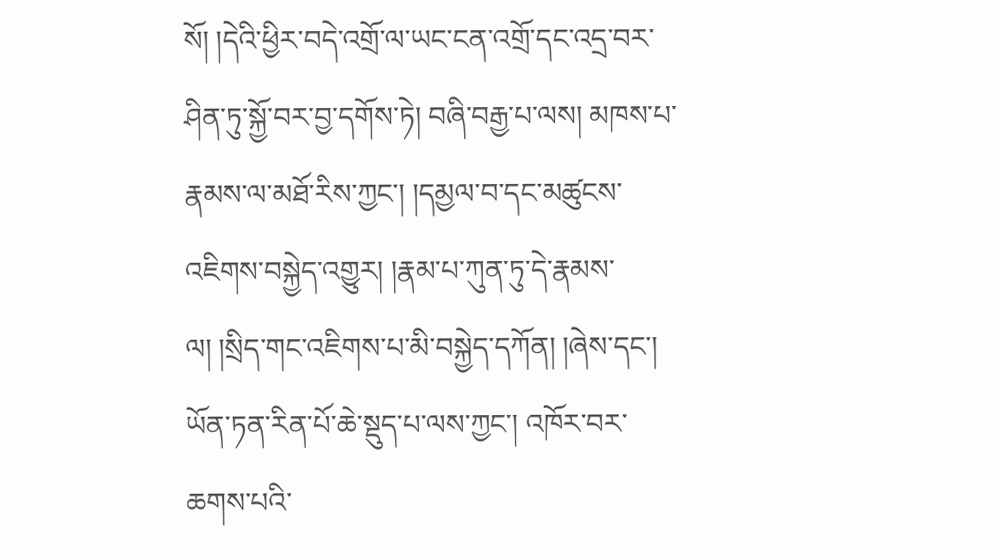སོ། །དེའི་ཕྱིར་བདེ་འགྲོ་ལ་ཡང་ངན་འགྲོ་དང་འདྲ་བར་ཤིན་ཏུ་སྐྱོ་བར་བྱ་དགོས་ཏེ། བཞི་བརྒྱ་པ་ལས། མཁས་པ་རྣམས་ལ་མཐོ་རིས་ཀྱང་། །དམྱལ་བ་དང་མཚུངས་འཇིགས་བསྐྱེད་འགྱུར། །རྣམ་པ་ཀུན་ཏུ་དེ་རྣམས་ལ། །སྲིད་གང་འཇིགས་པ་མི་བསྐྱེད་དཀོན། །ཞེས་དང་། ཡོན་ཏན་རིན་པོ་ཆེ་སྡུད་པ་ལས་ཀྱང་། འཁོར་བར་ཆགས་པའི་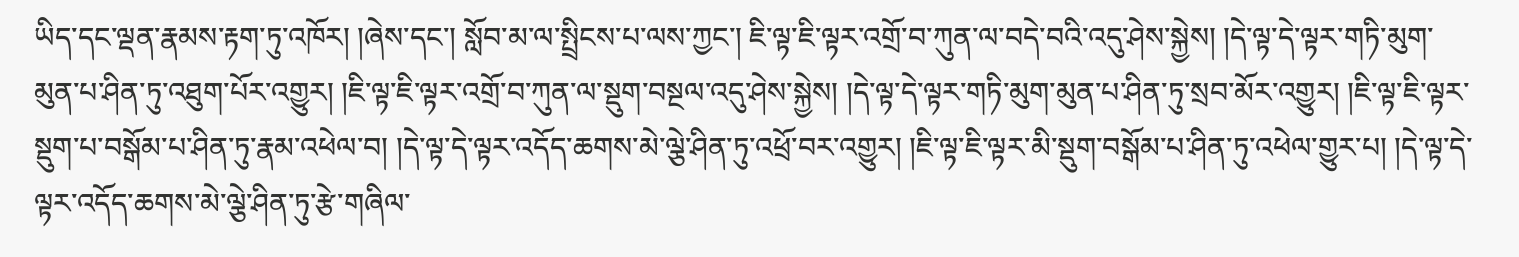ཡིད་དང་ལྡན་རྣམས་རྟག་ཏུ་འཁོར། །ཞེས་དང་། སློབ་མ་ལ་སྤྲིངས་པ་ལས་ཀྱང་། ཇི་ལྟ་ཇི་ལྟར་འགྲོ་བ་ཀུན་ལ་བདེ་བའི་འདུ་ཤེས་སྐྱེས། །དེ་ལྟ་དེ་ལྟར་གཏི་མུག་མུན་པ་ཤིན་ཏུ་འཐུག་པོར་འགྱུར། །ཇི་ལྟ་ཇི་ལྟར་འགྲོ་བ་ཀུན་ལ་སྡུག་བསྔལ་འདུ་ཤེས་སྐྱེས། །དེ་ལྟ་དེ་ལྟར་གཏི་མུག་མུན་པ་ཤིན་ཏུ་སྲབ་མོར་འགྱུར། །ཇི་ལྟ་ཇི་ལྟར་སྡུག་པ་བསྒོམ་པ་ཤིན་ཏུ་རྣམ་འཕེལ་བ། །དེ་ལྟ་དེ་ལྟར་འདོད་ཆགས་མེ་ལྕེ་ཤིན་ཏུ་འཕྲོ་བར་འགྱུར། །ཇི་ལྟ་ཇི་ལྟར་མི་སྡུག་བསྒོམ་པ་ཤིན་ཏུ་འཕེལ་གྱུར་པ། །དེ་ལྟ་དེ་ལྟར་འདོད་ཆགས་མེ་ལྕེ་ཤིན་ཏུ་རྩེ་གཞིལ་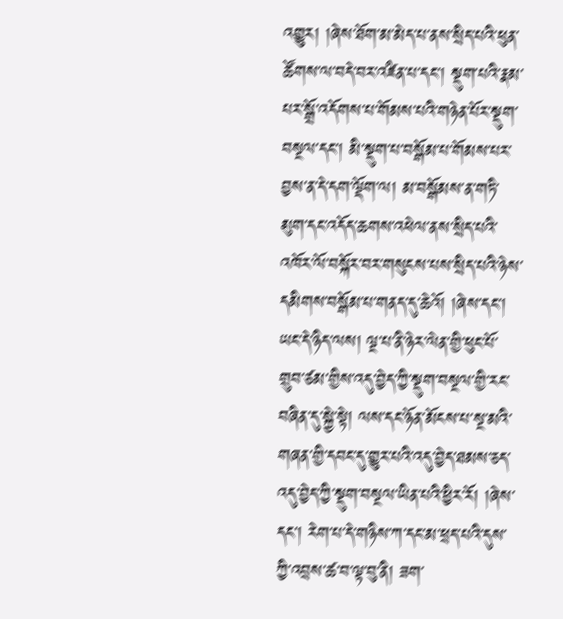འགྱུར། །ཞེས་ཐོག་མ་མེད་པ་ནས་སྲིད་པའི་ཕུན་ཚོགས་ལ་བདེ་བར་འཛིན་པ་དང་། སྡུག་པའི་རྣམ་པར་སྒྲོ་འདོགས་པ་གོམས་པའི་གཉེན་པོར་སྡུག་བསྔལ་དང་། མི་སྡུག་པ་བསྒོམ་པ་གོམས་པར་བྱས་ན་དེ་དག་ལྡོག་ལ། མ་བསྒོམས་ན་གཏི་མུག་དང་འདོད་ཆགས་འཕེལ་ནས་སྲིད་པའི་འཁོར་ལོ་བསྐོར་བར་གསུངས་པས་སྲིད་པའི་ཉེས་དམིགས་བསྒོམ་པ་གནད་དུ་ཆེའོ། །ཞེས་དང་། ཡང་དེ་ཉིད་ལས། ལྔ་པ་ནི་ཉེར་ལེན་གྱི་ཕུང་པོ་གྲུབ་ཙམ་གྱིས་འདུ་བྱེད་ཀྱི་སྡུག་བསྔལ་གྱི་རང་བཞིན་དུ་སྐྱེ་སྟེ། ལས་དང་ཉོན་མོངས་པ་སྔ་མའི་གཞན་གྱི་དབང་དུ་གྱུར་པའི་འདུ་བྱེད་ཐམས་ཅད་འདུ་བྱེད་ཀྱི་སྡུག་བསྔལ་ཡིན་པའི་ཕྱིར་རོ། །ཞེས་དང་། རེག་པ་དེ་གཉིས་ཀ་དང་མ་ཕྲད་པའི་དུས་ཀྱི་འབྲས་ཚ་བ་ལྟ་བུ་ནི། ཟག་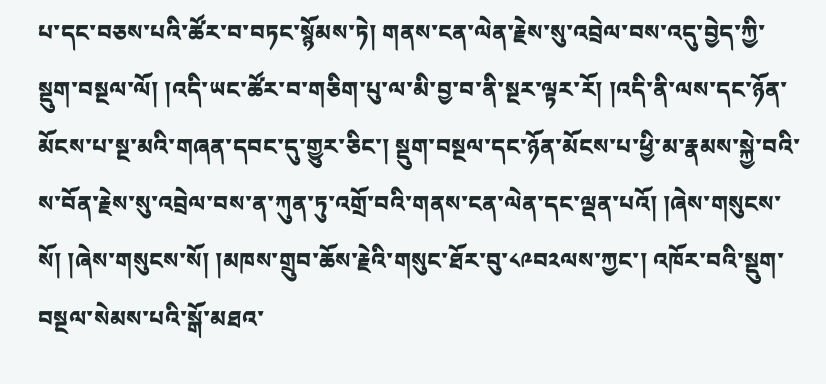པ་དང་བཅས་པའི་ཚོར་བ་བཏང་སྙོམས་ཏེ། གནས་ངན་ལེན་རྗེས་སུ་འབྲེལ་བས་འདུ་བྱེད་ཀྱི་སྡུག་བསྔལ་ལོ། །འདི་ཡང་ཚོར་བ་གཅིག་པུ་ལ་མི་བྱ་བ་ནི་སྔར་ལྟར་རོ། །འདི་ནི་ལས་དང་ཉོན་མོངས་པ་སྔ་མའི་གཞན་དབང་དུ་གྱུར་ཅིང་། སྡུག་བསྔལ་དང་ཉོན་མོངས་པ་ཕྱི་མ་རྣམས་སྐྱེ་བའི་ས་བོན་རྗེས་སུ་འབྲེལ་བས་ན་ཀུན་ཏུ་འགྲོ་བའི་གནས་ངན་ལེན་དང་ལྡན་པའོ། །ཞེས་གསུངས་སོ། །ཞེས་གསུངས་སོ། །མཁས་གྲུབ་ཆོས་རྗེའི་གསུང་ཐོར་བུ་༨༩བ༢ལས་ཀྱང་། འཁོར་བའི་སྡུག་བསྔལ་སེམས་པའི་སྒོ་མཐའ་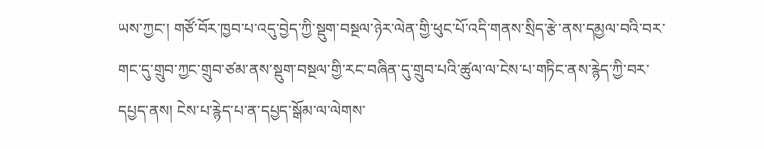ཡས་ཀྱང་། གཙོ་བོར་ཁྱབ་པ་འདུ་བྱེད་ཀྱི་སྡུག་བསྔལ་ཉེར་ལེན་གྱི་ཕུང་པོ་འདི་གནས་སྲིད་རྩེ་ནས་དམྱལ་བའི་བར་གང་དུ་གྲུབ་ཀྱང་གྲུབ་ཙམ་ནས་སྡུག་བསྔལ་གྱི་རང་བཞིན་དུ་གྲུབ་པའི་ཚུལ་ལ་ངེས་པ་གཏིང་ནས་རྙེད་ཀྱི་བར་དཔྱད་ནས། ངེས་པ་རྙེད་པ་ན་དཔྱད་སྒོམ་ལ་ལེགས་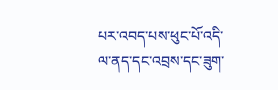པར་འབད་པས་ཕུང་པོ་འདི་ལ་ནད་དང་འབྲས་དང་ཟུག་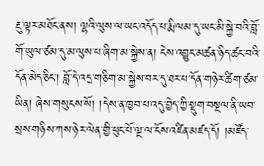རྔུ་ལྟར་མཐོང་ནས། ལྷའི་ལུས་ལ་ཡང་འདོད་པ་རྨི་ལམ་དུ་ཡང་མི་སྐྱེ་བའི་བློ་གོ་ཡུལ་ཙམ་དུ་མ་ལུས་པ་ཞིག་མ་སྐྱེས་ན། ངེས་འབྱུང་མཚན་ཉིད་ཚང་བའི་དོན་མེད་ཅིང་། བློ་དེ་འདྲ་གཅིག་མ་སྐྱེས་བར་དུ་ཐར་པ་དོན་གཉེར་ཚིག་ཙམ་ཡིན། ཞེས་གསུངས་སོ། །དེས་ན་ཁྱབ་པ་འདུ་བྱེད་ཀྱི་སྡུག་བསྔལ་ནི་ཡབ་སྲས་གཉིས་ཀས་ཉེར་ལེན་གྱི་ཕུང་པོ་ལྔ་ལ་ངོས་འཛིན་མཛད་དོ། །མཛོད་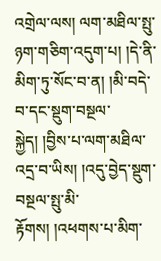འགྲེལ་ལས། ལག་མཐིལ་སྤུ་ཉག་གཅིག་འདུག་པ། །དེ་ནི་མིག་ཏུ་སོང་བ་ན། །མི་བདེ་བ་དང་སྡུག་བསྔལ་སྐྱེད། །བྱིས་པ་ལག་མཐིལ་འདྲ་བ་ཡིས། །འདུ་བྱེད་སྡུག་བསྔལ་སྤུ་མི་རྟོགས། །འཕགས་པ་མིག་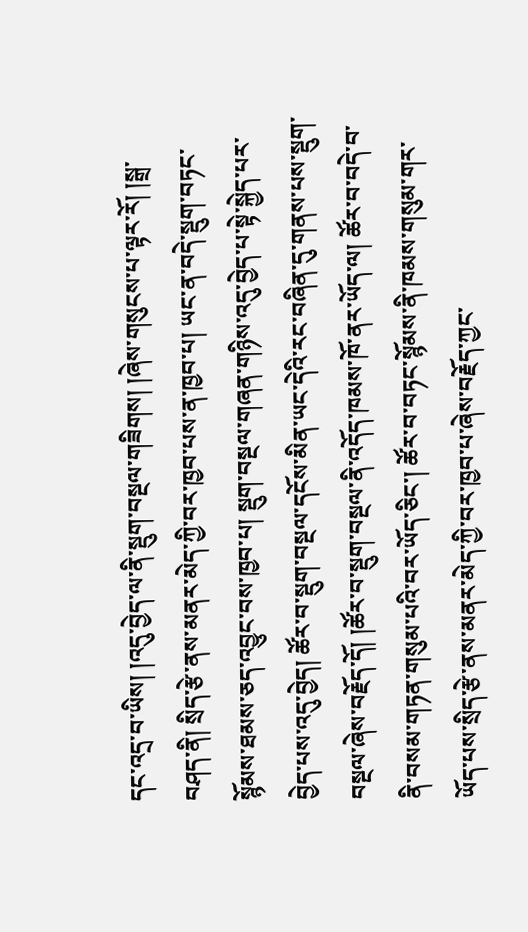དང་འདྲ་བ་ཡིས། །འདུ་བྱེད་ལ་ནི་སྡུག་བསྔལ་གཟིགས། །ཞེས་གསུངས་པ་ལྟར་རོ། །སྒྲ་བཤད་ནི། སྲིད་རྩེ་ནས་མནར་མེད་ཀྱི་བར་ཁྱབ་པས་ན་ཁྱབ་པ། ཡང་ན་བདེ་སྡུག་བཏང་སྙོམས་ཐམས་ཅད་འབྱུང་བས་ཁྱབ་པ། སྡུག་བསྔལ་གཞན་གཉིས་འདུ་བྱེད་པ་སྟེ་སྐྱེད་པར་བྱེད་པས་འདུ་བྱེད། ཚོར་བ་སྡུག་བསྔལ་དངོས་མིན་ཡང་དེའི་རང་བཞིན་དུ་གནས་པས་སྡུག་བསྔལ་ཞེས་བརྗོད་དོ། །ཚོར་བ་སྡུག་བསྔལ་ནི་འདོད་ཁམས་ཁོ་ནར་ཡོད་ལ། ཚོར་བ་བདེ་བ་ནི་བསམ་གཏན་གསུམ་པའི་བར་ཡོད་ཅིང་། ཚོར་བ་བཏང་སྙོམས་ནི་ཁམས་གསུམ་གར་ཡོད་པས་སྲིད་རྩེ་ནས་མནར་མེད་ཀྱི་བར་ཁྱབ་པ་ཞེས་བརྗོད་ཀྱང་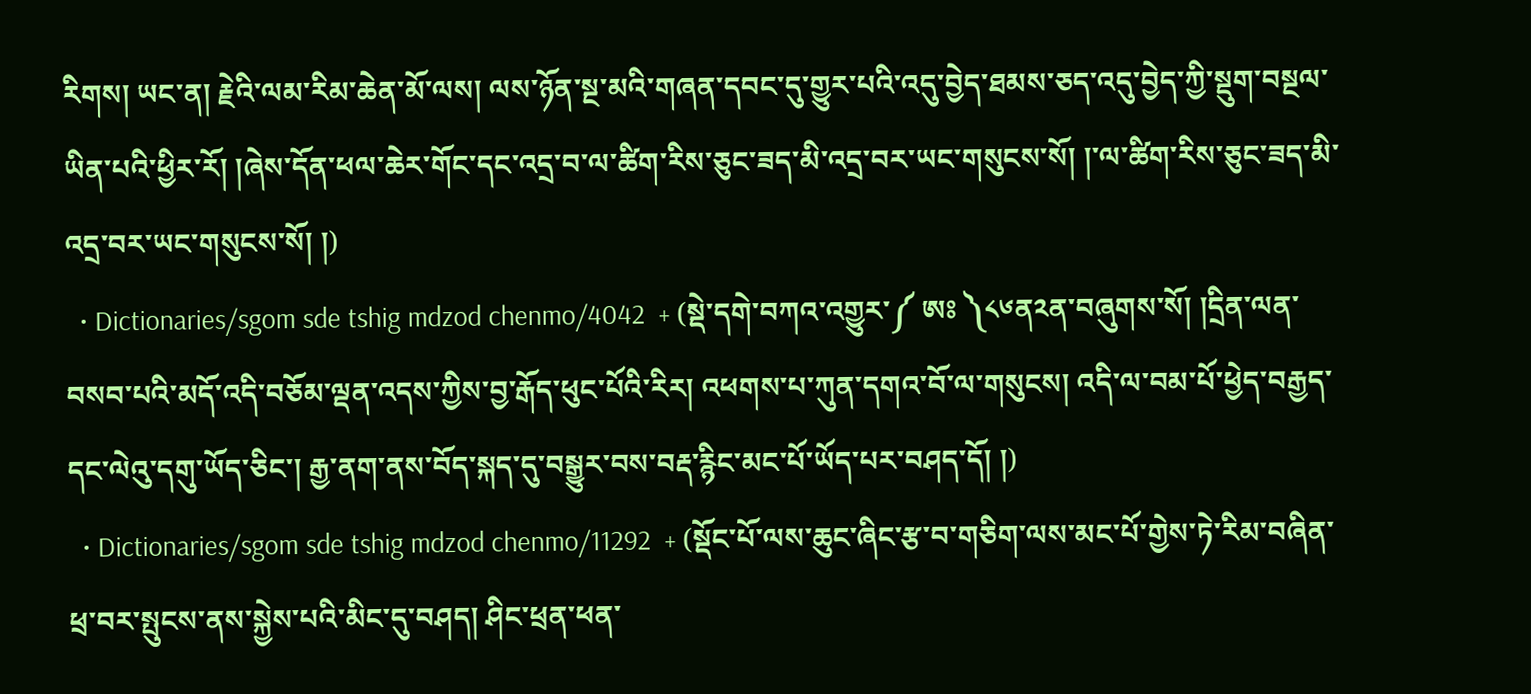རིགས། ཡང་ན། རྗེའི་ལམ་རིམ་ཆེན་མོ་ལས། ལས་ཉོན་སྔ་མའི་གཞན་དབང་དུ་གྱུར་པའི་འདུ་བྱེད་ཐམས་ཅད་འདུ་བྱེད་ཀྱི་སྡུག་བསྔལ་ཡིན་པའི་ཕྱིར་རོ། །ཞེས་དོན་ཕལ་ཆེར་གོང་དང་འདྲ་བ་ལ་ཚིག་རིས་ཅུང་ཟད་མི་འདྲ་བར་ཡང་གསུངས་སོ། །་ལ་ཚིག་རིས་ཅུང་ཟད་མི་འདྲ་བར་ཡང་གསུངས་སོ། །)
  • Dictionaries/sgom sde tshig mdzod chenmo/4042  + (སྡེ་དགེ་བཀའ་འགྱུར་༼ ཨཿ ༽༨༦ན༢ན་བཞུགས་སོ། །དྲིན་ལན་བསབ་པའི་མདོ་འདི་བཅོམ་ལྡན་འདས་ཀྱིས་བྱ་རྒོད་ཕུང་པོའི་རིར། འཕགས་པ་ཀུན་དགའ་བོ་ལ་གསུངས། འདི་ལ་བམ་པོ་ཕྱེད་བརྒྱད་དང་ལེའུ་དགུ་ཡོད་ཅིང་། རྒྱ་ནག་ནས་བོད་སྐད་དུ་བསྒྱུར་བས་བརྡ་རྙིང་མང་པོ་ཡོད་པར་བཤད་དོ། །)
  • Dictionaries/sgom sde tshig mdzod chenmo/11292  + (སྡོང་པོ་ལས་ཆུང་ཞིང་རྩ་བ་གཅིག་ལས་མང་པོ་གྱེས་ཏེ་རིམ་བཞིན་ཕྲ་བར་སྤུངས་ནས་སྐྱེས་པའི་མིང་དུ་བཤད། ཤིང་ཕྲན་ཕན་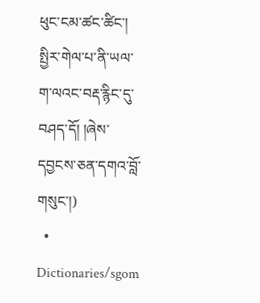ཕུང་ངམ་ཚང་ཚིང་། སྤྱིར་གེལ་པ་ནི་ཡལ་ག་ལའང་བརྡ་རྙིང་དུ་བཤད་དོ། །ཞེས་དབྱངས་ཅན་དགའ་བློ་གསུང་།)
  • Dictionaries/sgom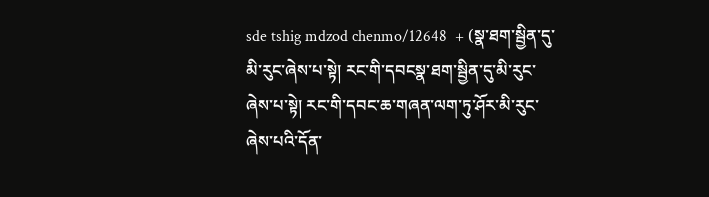sde tshig mdzod chenmo/12648  + (སྣ་ཐག་སྦྱིན་དུ་མི་རུང་ཞེས་པ་སྟེ། རང་གི་དབངསྣ་ཐག་སྦྱིན་དུ་མི་རུང་ཞེས་པ་སྟེ། རང་གི་དབང་ཆ་གཞན་ལག་ཏུ་ཤོར་མི་རུང་ཞེས་པའི་དོན་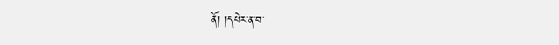ནོ། །དཔེར་ན་བ་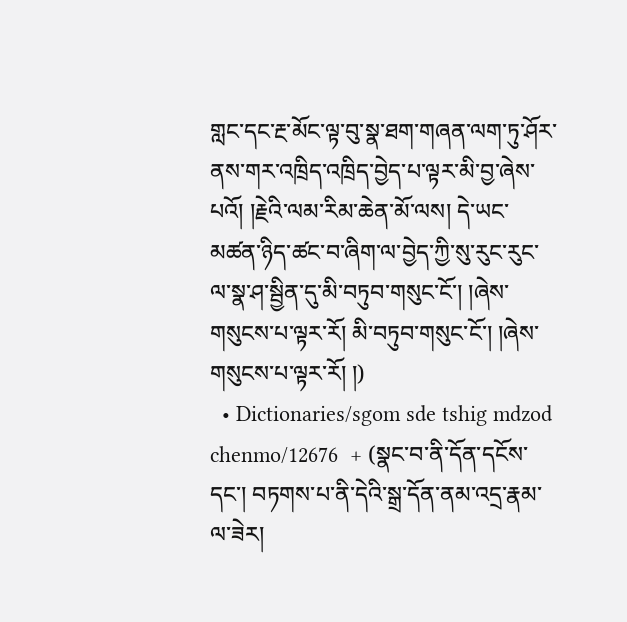གླང་དང་རྔ་མོང་ལྟ་བུ་སྣ་ཐག་གཞན་ལག་ཏུ་ཤོར་ནས་གར་འཁྲིད་འཁྲིད་བྱེད་པ་ལྟར་མི་བྱ་ཞེས་པའོ། །རྗེའི་ལམ་རིམ་ཆེན་མོ་ལས། དེ་ཡང་མཚན་ཉིད་ཚང་བ་ཞིག་ལ་བྱེད་ཀྱི་སུ་རུང་རུང་ལ་སྣ་ཤ་སྦྱིན་དུ་མི་བཏུབ་གསུང་ངོ་། །ཞེས་གསུངས་པ་ལྟར་རོ། མི་བཏུབ་གསུང་ངོ་། །ཞེས་གསུངས་པ་ལྟར་རོ། །)
  • Dictionaries/sgom sde tshig mdzod chenmo/12676  + (སྣང་བ་ནི་དོན་དངོས་དང་། བཏགས་པ་ནི་དེའི་སྒྲ་དོན་ནམ་འདྲ་རྣམ་ལ་ཟེར།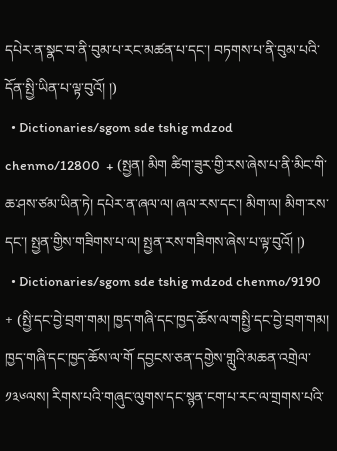དཔེར་ན་སྣང་བ་ནི་བུམ་པ་རང་མཚན་པ་དང་། བཏགས་པ་ནི་བུམ་པའི་དོན་སྤྱི་ཡིན་པ་ལྟ་བུའོ། །)
  • Dictionaries/sgom sde tshig mdzod chenmo/12800  + (སྤྱན། མིག ཚིག་ཟུར་གྱི་རས་ཞེས་པ་ནི་མིང་གི་ཆ་ཤས་ཙམ་ཡིན་ཏེ། དཔེར་ན་ཞལ་ལ། ཞལ་རས་དང་། མིག་ལ། མིག་རས་དང་། སྤྱན་གྱིས་གཟིགས་པ་ལ། སྤྱན་རས་གཟིགས་ཞེས་པ་ལྟ་བུའོ། །)
  • Dictionaries/sgom sde tshig mdzod chenmo/9190  + (སྤྱི་དང་བྱེ་བྲག་གམ། ཁྱད་གཞི་དང་ཁྱད་ཆོས་ལ་གསྤྱི་དང་བྱེ་བྲག་གམ། ཁྱད་གཞི་དང་ཁྱད་ཆོས་ལ་གོ དབྱངས་ཅན་དགྱེས་གླུའི་མཆན་འགྲེལ་༡༣༦ལས། རིགས་པའི་གཞུང་ལུགས་དང་སྙན་ངག་པ་རང་ལ་གྲགས་པའི་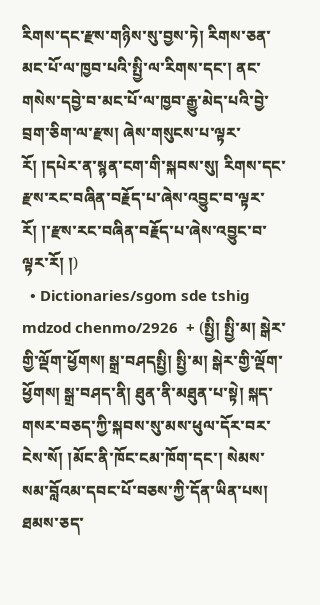རིགས་དང་རྫས་གཉིས་སུ་བྱས་ཏེ། རིགས་ཅན་མང་པོ་ལ་ཁྱབ་པའི་སྤྱི་ལ་རིགས་དང་། ནང་གསེས་དབྱེ་བ་མང་པོ་ལ་ཁྱབ་རྒྱུ་མེད་པའི་བྱེ་བྲག་ཅིག་ལ་རྫས། ཞེས་གསུངས་པ་ལྟར་རོ། །དཔེར་ན་སྙན་ངག་གི་སྐབས་སུ། རིགས་དང་རྫས་རང་བཞིན་བརྗོད་པ་ཞེས་འབྱུང་བ་ལྟར་རོ། །་རྫས་རང་བཞིན་བརྗོད་པ་ཞེས་འབྱུང་བ་ལྟར་རོ། །)
  • Dictionaries/sgom sde tshig mdzod chenmo/2926  + (སྤྱི། སྤྱི་མ། སྒེར་གྱི་ལྡོག་ཕྱོགས། སྒྲ་བཤདསྤྱི། སྤྱི་མ། སྒེར་གྱི་ལྡོག་ཕྱོགས། སྒྲ་བཤད་ནི། ཐུན་ནི་མཐུན་པ་སྟེ། སྐད་གསར་བཅད་ཀྱི་སྐབས་སུ་མས་ཕུལ་དོར་བར་ངེས་སོ། །མོང་ནི་ཁོང་ངམ་ཁོག་དང་། སེམས་སམ་བློའམ་དབང་པོ་བཅས་ཀྱི་དོན་ཡིན་པས། ཐམས་ཅད་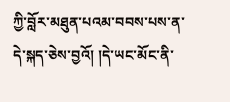ཀྱི་བློར་མཐུན་པའམ་བབས་པས་ན་དེ་སྐད་ཅེས་བྱའོ། །དེ་ཡང་མོང་ནི་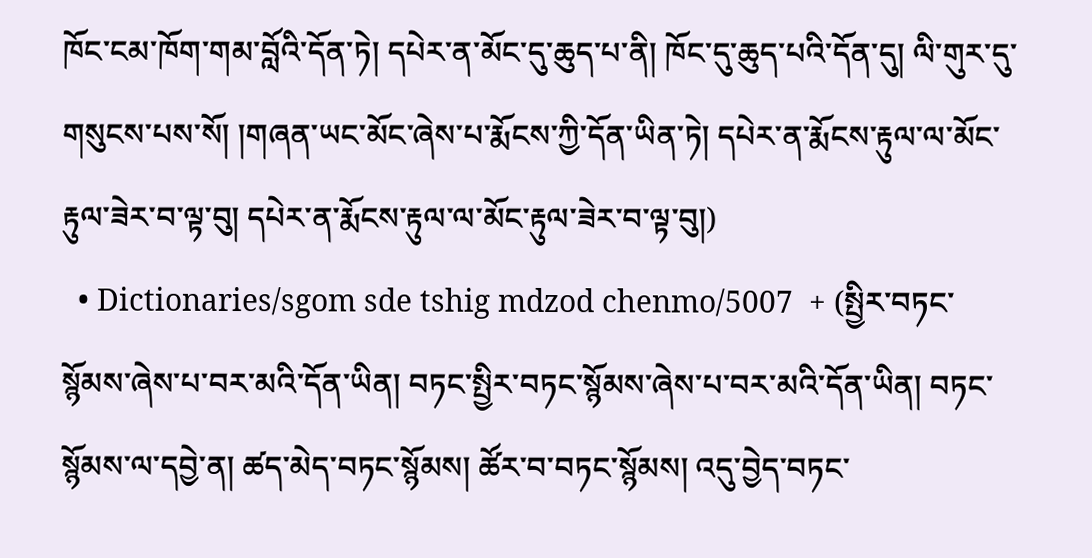ཁོང་ངམ་ཁོག་གམ་བློའི་དོན་ཏེ། དཔེར་ན་མོང་དུ་ཆུད་པ་ནི། ཁོང་དུ་ཆུད་པའི་དོན་དུ། ལི་གུར་དུ་གསུངས་པས་སོ། །གཞན་ཡང་མོང་ཞེས་པ་རྨོངས་ཀྱི་དོན་ཡིན་ཏེ། དཔེར་ན་རྨོངས་རྟུལ་ལ་མོང་རྟུལ་ཟེར་བ་ལྟ་བུ། དཔེར་ན་རྨོངས་རྟུལ་ལ་མོང་རྟུལ་ཟེར་བ་ལྟ་བུ།)
  • Dictionaries/sgom sde tshig mdzod chenmo/5007  + (སྤྱིར་བཏང་སྙོམས་ཞེས་པ་བར་མའི་དོན་ཡིན། བཏང་སྤྱིར་བཏང་སྙོམས་ཞེས་པ་བར་མའི་དོན་ཡིན། བཏང་སྙོམས་ལ་དབྱེ་ན། ཚད་མེད་བཏང་སྙོམས། ཚོར་བ་བཏང་སྙོམས། འདུ་བྱེད་བཏང་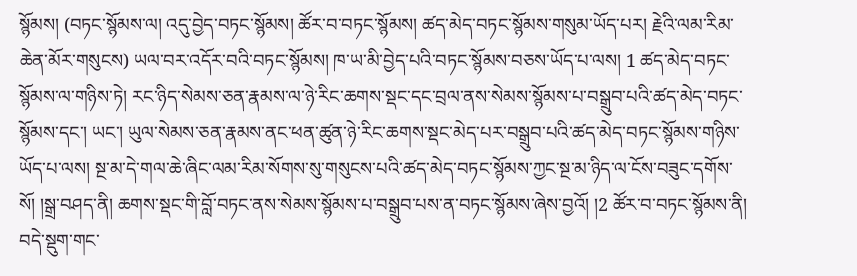སྙོམས། (བཏང་སྙོམས་ལ། འདུ་བྱེད་བཏང་སྙོམས། ཚོར་བ་བཏང་སྙོམས། ཚད་མེད་བཏང་སྙོམས་གསུམ་ཡོད་པར། རྗེའི་ལམ་རིམ་ཆེན་མོར་གསུངས) ཡལ་བར་འདོར་བའི་བཏང་སྙོམས། ཁ་ཡ་མི་བྱེད་པའི་བཏང་སྙོམས་བཅས་ཡོད་པ་ལས། 1 ཚད་མེད་བཏང་སྙོམས་ལ་གཉིས་ཏེ། རང་ཉིད་སེམས་ཅན་རྣམས་ལ་ཉེ་རིང་ཆགས་སྡང་དང་བྲལ་ནས་སེམས་སྙོམས་པ་བསྒྲུབ་པའི་ཚད་མེད་བཏང་སྙོམས་དང་། ཡང་། ཡུལ་སེམས་ཅན་རྣམས་ནང་ཕན་ཚུན་ཉེ་རིང་ཆགས་སྡང་མེད་པར་བསྒྲུབ་པའི་ཚད་མེད་བཏང་སྙོམས་གཉིས་ཡོད་པ་ལས། སྔ་མ་དེ་གལ་ཆེ་ཞིང་ལམ་རིམ་སོགས་སུ་གསུངས་པའི་ཚད་མེད་བཏང་སྙོམས་ཀྱང་སྔ་མ་ཉིད་ལ་ངོས་བཟུང་དགོས་སོ། །སྒྲ་བཤད་ནི། ཆགས་སྡང་གི་བློ་བཏང་ནས་སེམས་སྙོམས་པ་བསྒྲུབ་པས་ན་བཏང་སྙོམས་ཞེས་བྱའོ། །2 ཚོར་བ་བཏང་སྙོམས་ནི། བདེ་སྡུག་གང་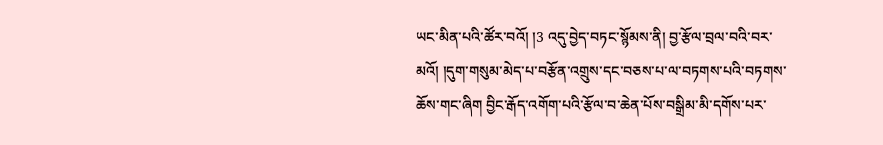ཡང་མིན་པའི་ཚོར་བའོ། །3 འདུ་བྱེད་བཏང་སྙོམས་ནི། བྱ་རྩོལ་བྲལ་བའི་བར་མའོ། །དུག་གསུམ་མེད་པ་བརྩོན་འགྲུས་དང་བཅས་པ་ལ་བཏགས་པའི་བཏགས་ཆོས་གང་ཞིག བྱིང་རྒོད་འགོག་པའི་རྩོལ་བ་ཆེན་པོས་བསྒྲིམ་མི་དགོས་པར་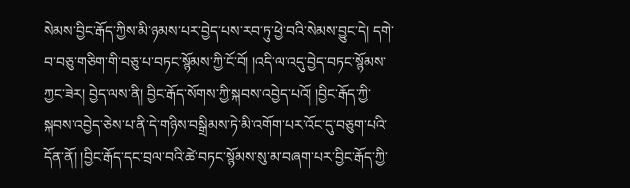སེམས་བྱིང་རྒོད་ཀྱིས་མི་ཉམས་པར་བྱེད་པས་རབ་ཏུ་ཕྱེ་བའི་སེམས་བྱུང་དེ། དགེ་བ་བཅུ་གཅིག་གི་བཅུ་པ་བཏང་སྙོམས་ཀྱི་ངོ་བོ། །འདི་ལ་འདུ་བྱེད་བཏང་སྙོམས་ཀྱང་ཟེར། བྱེད་ལས་ནི། བྱིང་རྒོད་སོགས་ཀྱི་སྐབས་འབྱེད་པའོ། །བྱིང་རྒོད་ཀྱི་སྐབས་འབྱེད་ཅེས་པ་ནི་དེ་གཉིས་བསྒྲིམས་ཏེ་མི་འགོག་པར་འོང་དུ་བཅུག་པའི་དོན་ནོ། །བྱིང་རྒོད་དང་བྲལ་བའི་ཚེ་བཏང་སྙོམས་སུ་མ་བཞག་པར་བྱིང་རྒོད་ཀྱི་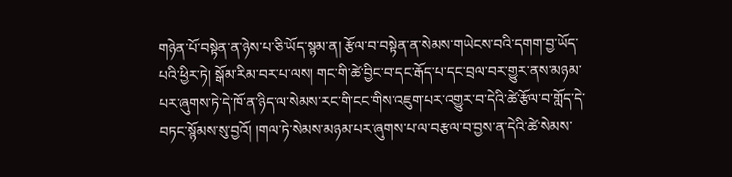གཉེན་པོ་བསྟེན་ན་ཉེས་པ་ཅི་ཡོད་སྙམ་ན། རྩོལ་བ་བསྟེན་ན་སེམས་གཡེངས་བའི་དགག་བྱ་ཡོད་པའི་ཕྱིར་ཏེ། སྒོམ་རིམ་བར་པ་ལས། གང་གི་ཚེ་བྱིང་བ་དང་རྒོད་པ་དང་བྲལ་བར་གྱུར་ནས་མཉམ་པར་ཞུགས་ཏེ་དེ་ཁོ་ན་ཉིད་ལ་སེམས་རང་གི་ངང་གིས་འཇུག་པར་འགྱུར་བ་དེའི་ཚེ་རྩོལ་བ་གློད་དེ་བཏང་སྙོམས་སུ་བྱའོ། །གལ་ཏེ་སེམས་མཉམ་པར་ཞུགས་པ་ལ་བརྩལ་བ་བྱས་ན་དེའི་ཚེ་སེམས་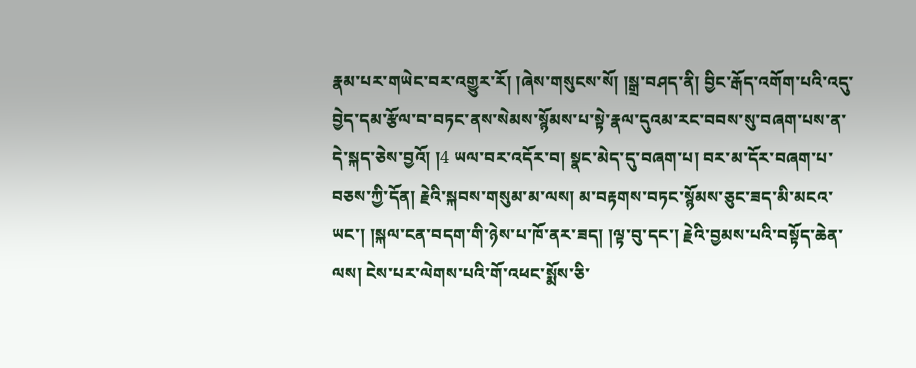རྣམ་པར་གཡེང་བར་འགྱུར་རོ། །ཞེས་གསུངས་སོ། །སྒྲ་བཤད་ནི། བྱིང་རྒོད་འགོག་པའི་འདུ་བྱེད་དམ་རྩོལ་བ་བཏང་ནས་སེམས་སྙོམས་པ་སྟེ་རྣལ་དུའམ་རང་བབས་སུ་བཞག་པས་ན་དེ་སྐད་ཅེས་བྱའོ། །4 ཡལ་བར་འདོར་བ། སྣང་མེད་དུ་བཞག་པ། བར་མ་དོར་བཞག་པ་བཅས་ཀྱི་དོན། རྗེའི་སྐབས་གསུམ་མ་ལས། མ་བརྟགས་བཏང་སྙོམས་ཅུང་ཟད་མི་མངའ་ཡང་། །སྐལ་ངན་བདག་གི་ཉེས་པ་ཁོ་ནར་ཟད། །ལྟ་བུ་དང་། རྗེའི་བྱམས་པའི་བསྟོད་ཆེན་ལས། ངེས་པར་ལེགས་པའི་གོ་འཕང་སྨོས་ཅི་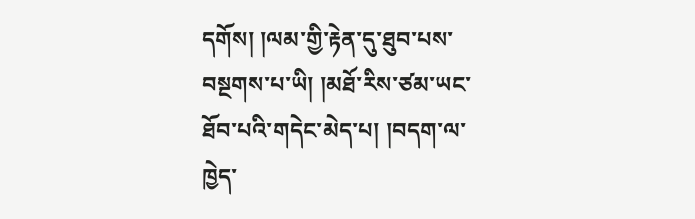དགོས། །ལམ་གྱི་རྟེན་དུ་ཐུབ་པས་བསྔགས་པ་ཡི། །མཐོ་རིས་ཙམ་ཡང་ཐོབ་པའི་གདེང་མེད་པ། །བདག་ལ་ཁྱེད་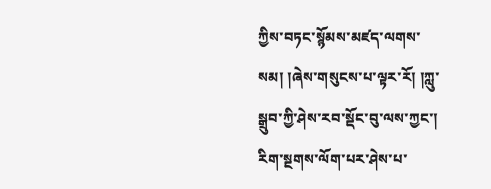ཀྱིས་བཏང་སྙོམས་མཛད་ལགས་སམ། །ཞེས་གསུངས་པ་ལྟར་རོ། །ཀླུ་སྒྲུབ་ཀྱི་ཤེས་རབ་སྡོང་བུ་ལས་ཀྱང་། རིག་སྔགས་ལོག་པར་ཤེས་པ་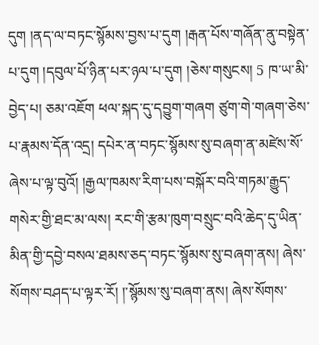དུག །ནད་ལ་བཏང་སྙོམས་བྱས་པ་དུག །རྒན་པོས་གཞོན་ནུ་བསྟེན་པ་དུག །དབུལ་པོ་ཉིན་པར་ཉལ་པ་དུག །ཅེས་གསུངས། 5 ཁ་ཡ་མི་བྱེད་པ། ཅམ་འཇོག ཕལ་སྐད་དུ་དབྱུག་གཞག ཙུག་གེ་གཞག་ཅེས་པ་རྣམས་དོན་འདྲ། དཔེར་ན་བཏང་སྙོམས་སུ་བཞག་ན་མཛེས་སོ་ཞེས་པ་ལྟ་བུའོ། །རྒྱལ་ཁམས་རིག་པས་བསྐོར་བའི་གཏམ་རྒྱུད་གསེར་གྱི་ཐང་མ་ལས། རང་གི་རྩམ་ཁུག་བསྲུང་བའི་ཆེད་དུ་ཡིན་མིན་གྱི་དབྱེ་བསལ་ཐམས་ཅད་བཏང་སྙོམས་སུ་བཞག་ནས། ཞེས་སོགས་བཤད་པ་ལྟར་རོ། །་སྙོམས་སུ་བཞག་ནས། ཞེས་སོགས་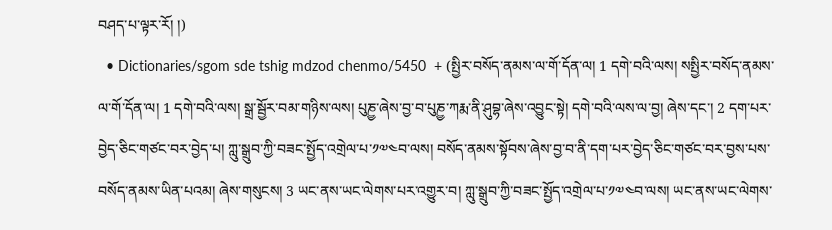བཤད་པ་ལྟར་རོ། །)
  • Dictionaries/sgom sde tshig mdzod chenmo/5450  + (སྤྱིར་བསོད་ནམས་ལ་གོ་དོན་ལ། 1 དགེ་བའི་ལས། སསྤྱིར་བསོད་ནམས་ལ་གོ་དོན་ལ། 1 དགེ་བའི་ལས། སྒྲ་སྦྱོར་བམ་གཉིས་ལས། པུཎྱ་ཞེས་བྱ་བ་པུཎྱ་ཀརྨ་ནི་ཤུབྷ་ཞེས་འབྱུང་སྟེ། དགེ་བའི་ལས་ལ་བྱ། ཞེས་དང་། 2 དག་པར་བྱེད་ཅིང་གཙང་བར་བྱེད་པ། ཀླུ་སྒྲུབ་ཀྱི་བཟང་སྤྱོད་འགྲེལ་པ་༡༧༤བ་ལས། བསོད་ནམས་སྟོབས་ཞེས་བྱ་བ་ནི་དག་པར་བྱེད་ཅིང་གཙང་བར་བྱས་པས་བསོད་ནམས་ཡིན་པའམ། ཞེས་གསུངས། 3 ཡང་ནས་ཡང་ལེགས་པར་འགྱུར་བ། ཀླུ་སྒྲུབ་ཀྱི་བཟང་སྤྱོད་འགྲེལ་པ་༡༧༤བ་ལས། ཡང་ནས་ཡང་ལེགས་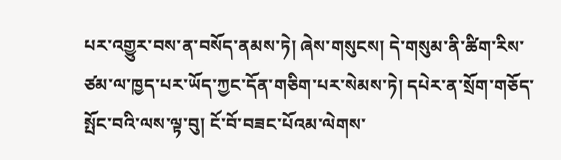པར་འགྱུར་བས་ན་བསོད་ནམས་ཏེ། ཞེས་གསུངས། དེ་གསུམ་ནི་ཚིག་རིས་ཙམ་ལ་ཁྱད་པར་ཡོད་ཀྱང་དོན་གཅིག་པར་སེམས་ཏེ། དཔེར་ན་སྲོག་གཅོད་སྤོང་བའི་ལས་ལྟ་བུ། ངོ་བོ་བཟང་པོའམ་ལེགས་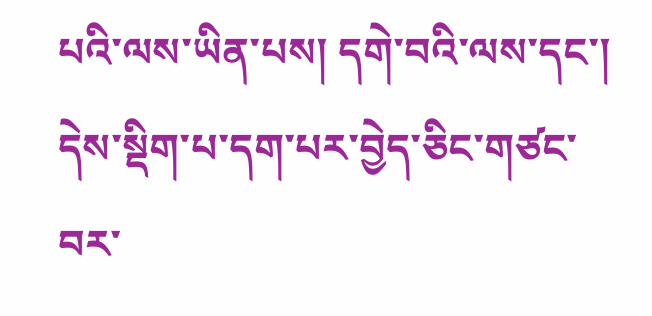པའི་ལས་ཡིན་པས། དགེ་བའི་ལས་དང་། དེས་སྡིག་པ་དག་པར་བྱེད་ཅིང་གཙང་བར་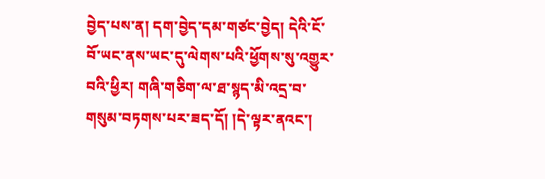བྱེད་པས་ན། དག་བྱེད་དམ་གཙང་བྱེད། དེའི་ངོ་བོ་ཡང་ནས་ཡང་དུ་ལེགས་པའི་ཕྱོགས་སུ་འགྱུར་བའི་ཕྱིར། གཞི་གཅིག་ལ་ཐ་སྙད་མི་འདྲ་བ་གསུམ་བཏགས་པར་ཟད་དོ། །དེ་ལྟར་ནའང་།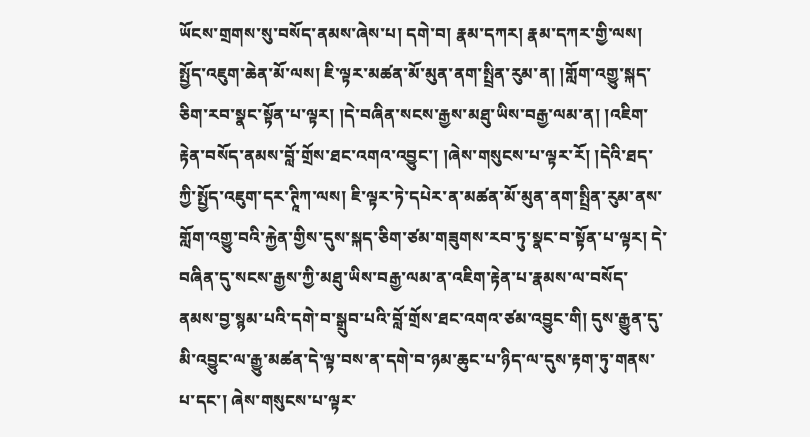ཡོངས་གྲགས་སུ་བསོད་ནམས་ཞེས་པ། དགེ་བ། རྣམ་དཀར། རྣམ་དཀར་གྱི་ལས། སྤྱོད་འཇུག་ཆེན་མོ་ལས། ཇི་ལྟར་མཚན་མོ་མུན་ནག་སྤྲིན་རུམ་ན། །གློག་འགྱུ་སྐད་ཅིག་རབ་སྣང་སྟོན་པ་ལྟར། །དེ་བཞིན་སངས་རྒྱས་མཐུ་ཡིས་བརྒྱ་ལམ་ན། །འཇིག་རྟེན་བསོད་ནམས་བློ་གྲོས་ཐང་འགའ་འབྱུང་། །ཞེས་གསུངས་པ་ལྟར་རོ། །དེའི་ཐད་ཀྱི་སྤྱོད་འཇུག་དར་ཊཱིཀ་ལས། ཇི་ལྟར་ཏེ་དཔེར་ན་མཚན་མོ་མུན་ནག་སྤྲིན་རུམ་ནས་གློག་འགྱུ་བའི་རྐྱེན་གྱིས་དུས་སྐད་ཅིག་ཙམ་གཟུགས་རབ་ཏུ་སྣང་བ་སྟོན་པ་ལྟར། དེ་བཞིན་དུ་སངས་རྒྱས་ཀྱི་མཐུ་ཡིས་བརྒྱ་ལམ་ན་འཇིག་རྟེན་པ་རྣམས་ལ་བསོད་ནམས་བྱ་སྙམ་པའི་དགེ་བ་སྒྲུབ་པའི་བློ་གྲོས་ཐང་འགའ་ཙམ་འབྱུང་གི། དུས་རྒྱུན་དུ་མི་འབྱུང་ལ་རྒྱུ་མཚན་དེ་ལྟ་བས་ན་དགེ་བ་ཉམ་ཆུང་པ་ཉིད་ལ་དུས་རྟག་ཏུ་གནས་པ་དང་། ཞེས་གསུངས་པ་ལྟར་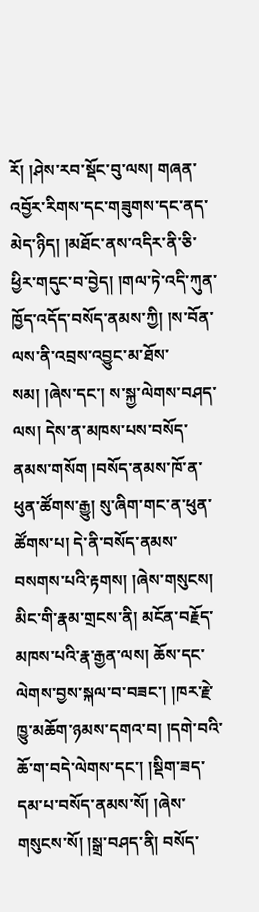རོ། །ཤེས་རབ་སྡོང་བུ་ལས། གཞན་འབྱོར་རིགས་དང་གཟུགས་དང་ནད་མེད་ཉིད། །མཐོང་ནས་འདིར་ནི་ཅི་ཕྱིར་གདུང་བ་བྱེད། །གལ་ཏེ་འདི་ཀུན་ཁྱོད་འདོད་བསོད་ནམས་ཀྱི། །ས་བོན་ལས་ནི་འབྲས་འབྱུང་མ་ཐོས་སམ། །ཞེས་དང་། ས་སྐྱ་ལེགས་བཤད་ལས། དེས་ན་མཁས་པས་བསོད་ནམས་གསོག །བསོད་ནམས་ཁོ་ན་ཕུན་ཚོགས་རྒྱུ། སུ་ཞིག་གང་ན་ཕུན་ཚོགས་པ། དེ་ནི་བསོད་ནམས་བསགས་པའི་རྟགས། །ཞེས་གསུངས། མིང་གི་རྣམ་གྲངས་ནི། མངོན་བརྗོད་མཁས་པའི་རྣ་རྒྱན་ལས། ཆོས་དང་ལེགས་བྱས་སྐལ་བ་བཟང་། །ཁར་རྗེ་ཁྱུ་མཆོག་ཉམས་དགའ་བ། །དགེ་བའི་ཆོ་ག་བདེ་ལེགས་དང་། །སྡིག་ཟད་དམ་པ་བསོད་ནམས་སོ། །ཞེས་གསུངས་སོ། །སྒྲ་བཤད་ནི། བསོད་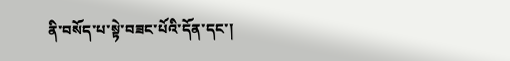ནི་བསོད་པ་སྟེ་བཟང་པོའི་དོན་དང་།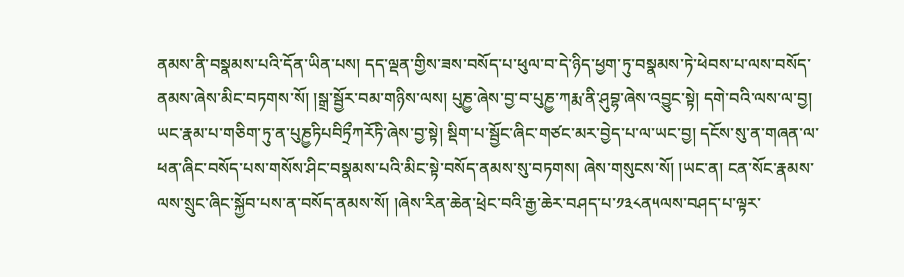ནམས་ནི་བསྣམས་པའི་དོན་ཡིན་པས། དད་ལྡན་གྱིས་ཟས་བསོད་པ་ཕུལ་བ་དེ་ཉིད་ཕྱག་ཏུ་བསྣམས་ཏེ་ཕེབས་པ་ལས་བསོད་ནམས་ཞེས་མིང་བཏགས་སོ། །སྒྲ་སྦྱོར་བམ་གཉིས་ལས། པུཎྱ་ཞེས་བྱ་བ་པུཎྱ་ཀརྨ་ནི་ཤུབྷ་ཞེས་འབྱུང་སྟེ། དགེ་བའི་ལས་ལ་བྱ། ཡང་རྣམ་པ་གཅིག་ཏུ་ན་པུཎྱཏིཔབིཏྲྀཀརོཏི་ཞེས་བྱ་སྟེ། སྡིག་པ་སྦྱོང་ཞིང་གཙང་མར་བྱེད་པ་ལ་ཡང་བྱ། དངོས་སུ་ན་གཞན་ལ་ཕན་ཞིང་བསོད་པས་གསོས་ཤིང་བསྣམས་པའི་མིང་སྟེ་བསོད་ནམས་སུ་བཏགས། ཞེས་གསུངས་སོ། །ཡང་ན། ངན་སོང་རྣམས་ལས་སྲུང་ཞིང་སྐྱོབ་པས་ན་བསོད་ནམས་སོ། །ཞེས་རིན་ཆེན་ཕྲེང་བའི་རྒྱ་ཆེར་བཤད་པ་༡༣༨ན༥ལས་བཤད་པ་ལྟར་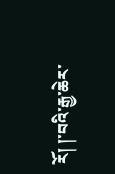རོ། །་བའི་རྒྱ་ཆེར་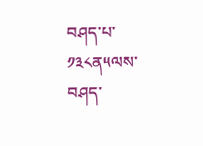བཤད་པ་༡༣༨ན༥ལས་བཤད་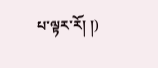པ་ལྟར་རོ། །)